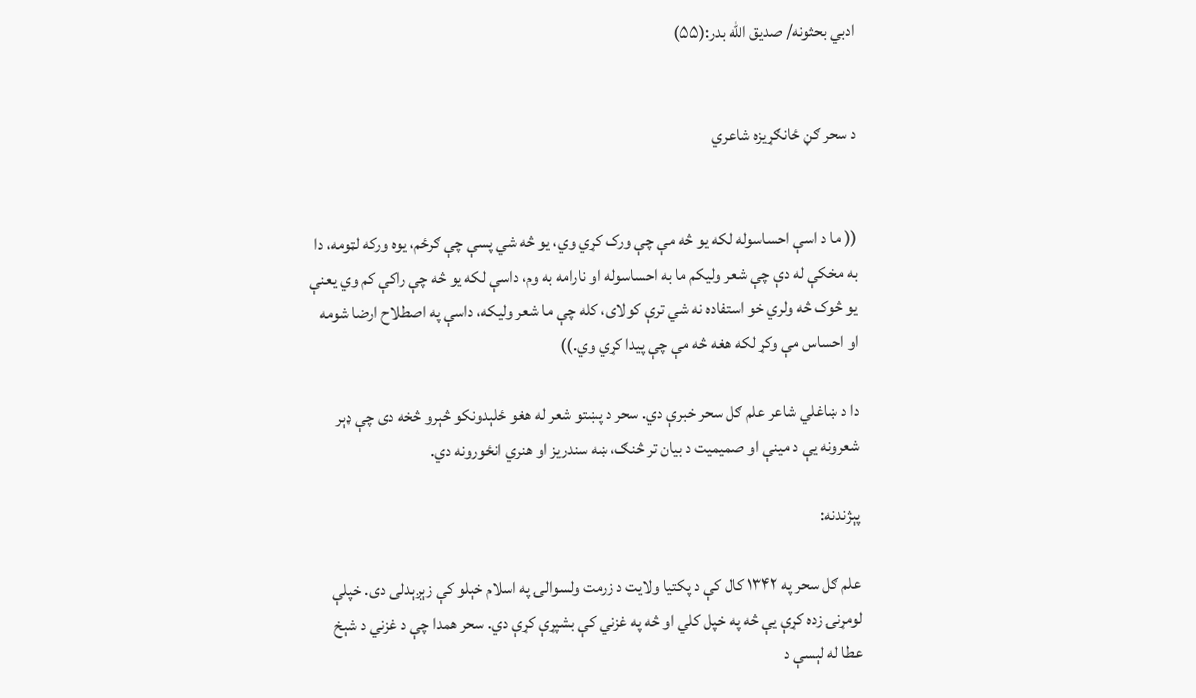ادبي بحثونه/ صدیق الله بدر:(۵۵)


د سحر ګڼ ځانګړیزه شاعري


(( ما د اسې احساسوله لکه یو څه مې چې ورک کړي وي، یو څه شي پسې چې ګرځم، یوه ورکه لټومه، دا به مخکې له دې چې شعر ولیکم ما به احساسوله او نارامه به وم، داسې لکه یو څه چې راکې کم وي یعنې يو څوک څه ولري خو استفاده نه شي ترې کولای، کله چې ما شعر ولیکه، داسې په اصطلاح ارضا شومه او احساس مې وکړ لکه هغه څه مې چې پیدا کړي وي.))

دا د ښاغلي شاعر علم ګل سحر خبرې دي. سحر د پښتو شعر له هغو ځلېدونکو څېرو څخه دی چې ډېر شعرونه یې د مینې او صمیمیت د بیان تر څنګ، ښه سندریز او هنري انځورونه دي.

پېژندنه:

علم ګل سحر په ۱۳۴۲ کال کې د پکتیا ولایت د زرمت ولسوالۍ په اسلام خېلو کې زېږېدلی دی. خپلې لومړنۍ زده کړې يې څه په خپل کلي او څه په غزني کې بشپړې کړې دي. سحر همدا چې د غزني د شېخ عطا له لېسې د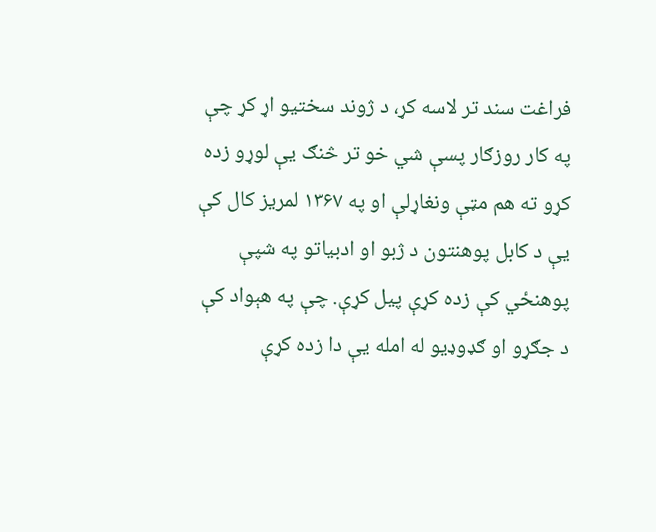فراغت سند تر لاسه کړ، د ژوند سختیو اړ کړ چې په کار روزګار پسې شي خو تر څنګ يې لوړو زده کړو ته هم مټې ونغاړلې او په ۱۳۶۷ لمریز کال کې يې د کابل پوهنتون د ژبو او ادبیاتو په شپې پوهنځي کې زده کړې پیل کړې. چې په هېواد کې د جګړو او ګډوډيو له امله یې دا زده کړې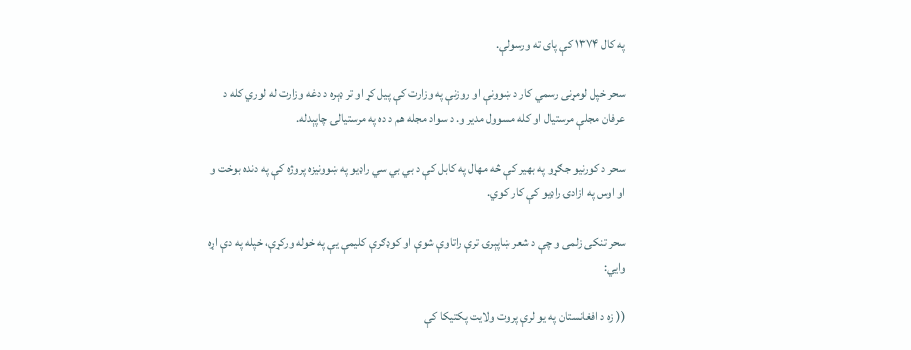په کال ۱۳۷۴ کې پای ته ورسولې.

سحر خپل لومړنی رسمي کار د ښوونې او روزنې په وزارت کې پیل کړ او تر ډېره د دغه وزارت له لوري کله د عرفان مجلې مرستیال او کله مسوول مدير و. د سواد مجله هم د ده په مرستیالۍ چاپېدله.

سحر د کورنیو جګړو په بهیر کې څه مهال په کابل کې د بي بي سي راډيو په ښوونيزه پروژه کې په دنده بوخت و او اوس په ازادۍ راډيو کې کار کوي.

سحر تنکی زلمی و چې د شعر ښاپېرۍ ترې راتاوې شوې او کوډګرې کليمې یې په خوله ورکړې، خپله په دې اړه وايي:

(( زه د افغانستان په یو لرې پروت ولایت پکتیکا کې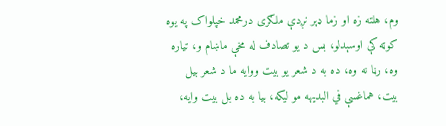وم، هلته زه او زما ډېر نږدې ملګری درمحمد خپلواک په يوه کوټه کې اوسېدلو، بس د یو تصادف له مخې ماښام و، تیاره وه، رڼا نه وه، ده به د شعر یو بیت ووایه ما د شعر بیل بیت، هماغسې في البديهه مو لیکه، بیا به ده بل بیت وایه،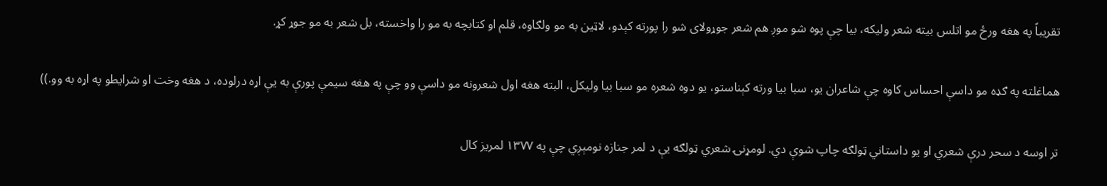تقریباً په هغه ورځ مو اتلس بیته شعر ولیکه، بیا چې پوه شو موږ هم شعر جوړولای شو را پورته کېدو، لاټین به مو ولګاوه، قلم او کتابچه به مو را واخسته، بل شعر به مو جوړ کړ.

هماغلته په ګډه مو داسې احساس کاوه چې شاعران یو، سبا بیا ورته کېناستو، یو دوه شعره مو سبا بیا ولیکل، البته هغه اول شعرونه مو داسې وو چې په هغه سيمې پورې به يې اړه درلوده، د هغه وخت او شرایطو په اړه به وو.))

تر اوسه د سحر درې شعري او یو داستاني ټولګه چاپ شوې دي. لومړنۍ شعري ټولګه یې د لمر جنازه نومېږي چې په ۱۳۷۷ لمریز کال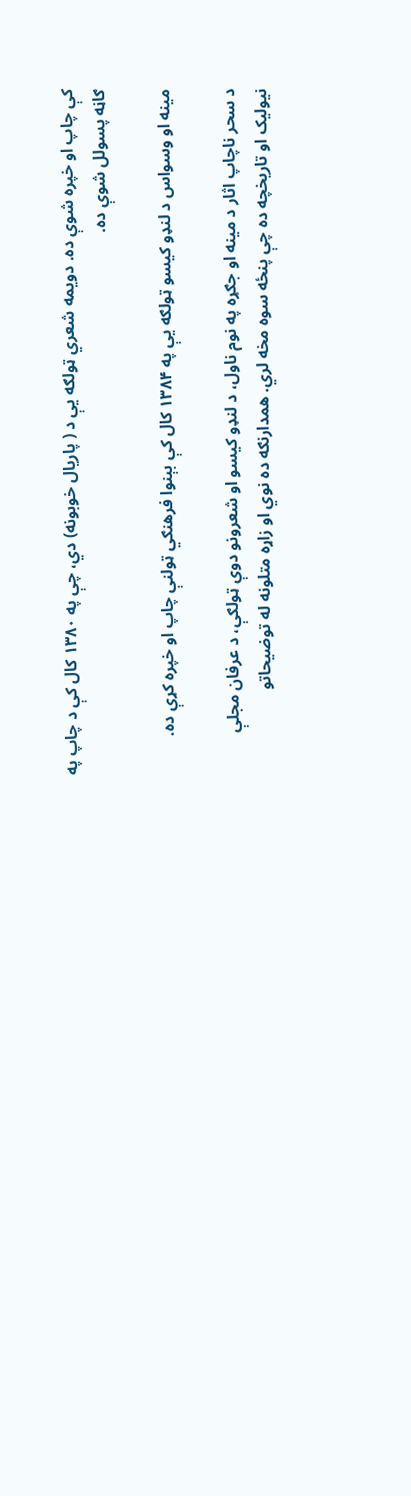کې چاپ او خپره شوې ده. دویمه شعري ټولګه یې د ( پاریال خوبونه) دي، چې په ۱۳۸۰ کال کې د چاپ په ګاڼه پسولل شوې ده.

مینه او وسواس د لنډو کیسو ټولګه یې په ۱۳۸۴ کال کې بېنوا فرهنګي ټولنې چاپ او خپره کړې ده.

د سحر ناچاپ اثار د مينه او جګړه په نوم ناول، د لنډو کیسو او شعرونو دوې ټولګې، د عرفان مجلې نیولیک او تاریخچه ده چې پنځه سوه مخه لري. همدارنګه ده نوي او زاړه متلونه له توضیحاتو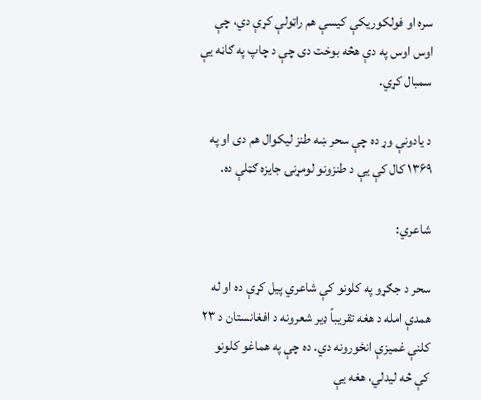سره او فولکوریکې کيسې هم راټولې کړې دي، چې اوس اوس په دې هڅه بوخت دی چې د چاپ په ګاڼه یې سمبال کړي.

د یادونې وړ ده چې سحر ښه طنز لیکوال هم دی او په ۱۳۶۹ کال کې يې د طنزونو لومړنۍ جایزه ګټلې ده.

شاعري:

سحر د جګړو په کلونو کې شاعري پیل کړې ده او له همدې امله د هغه تقریباً ډیر شعرونه د افغانستان د ۲۳ کلنې غميزې انځورونه دي. ده چې په هماغو کلونو کې څه ليدلي، هغه یې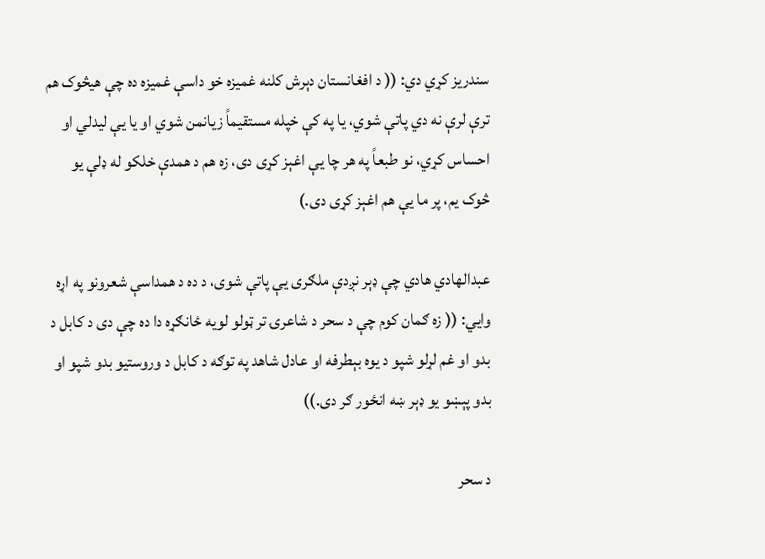سندريز کړي دي: (( د افغانستان دېرش کلنه غميزه خو داسې غميزه ده چې هيڅوک هم ترې لرې نه دي پاتې شوي، یا په کې خپله مستقيماً زیانمن شوي او یا یې لیدلي او احساس کړي، نو طبعاً په هر چا یې اغېز کړی دی، زه هم د همدې خلکو له ډلې یو څوک یم، پر ما یې هم اغېز کړی دی.)

عبدالهادي هادي چې ډېر نږدې ملګری یې پاتې شوی، د ده د همداسې شعرونو په اړه وايي: (( زه ګمان کوم چې د سحر د شاعرۍ تر ټولو لویه ځانګړه دا ده چې دی د کابل د بدو او غم لړلو شپو د یوه بېطرفه او عادل شاهد په توګه د کابل د وروستیو بدو شپو او بدو پېښو یو ډېر ښه انځور ګر دی.))

د سحر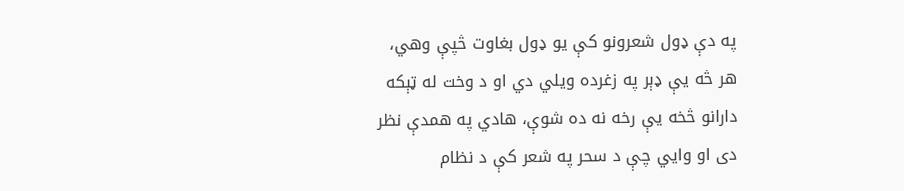په دې ډول شعرونو کې يو ډول بغاوت څپې وهي، هر څه يې ډېر په زغرده ويلي دي او د وخت له ټېکه دارانو څخه یې رخه نه ده شوې، هادي په همدې نظر دی او وايي چې د سحر په شعر کې د نظام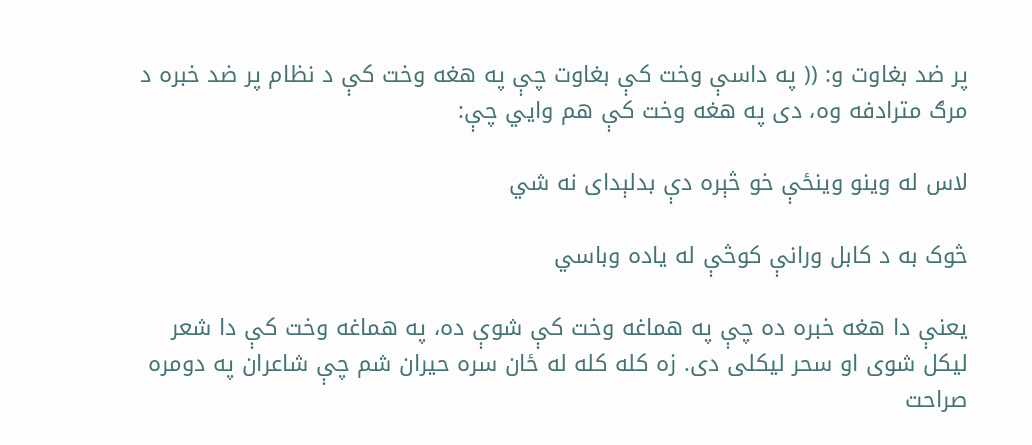پر ضد بغاوت و: (( په داسې وخت کې بغاوت چې په هغه وخت کې د نظام پر ضد خبره د مرګ مترادفه وه، دی په هغه وخت کې هم وايي چې:

لاس له وینو وینځې خو څېره دې بدلېدای نه شي

څوک به د کابل ورانې کوڅې له یاده وباسي

یعنې دا هغه خبره ده چې په هماغه وخت کې شوې ده، په هماغه وخت کې دا شعر لیکل شوی او سحر لیکلی دی. زه کله کله له ځان سره حیران شم چې شاعران په دومره صراحت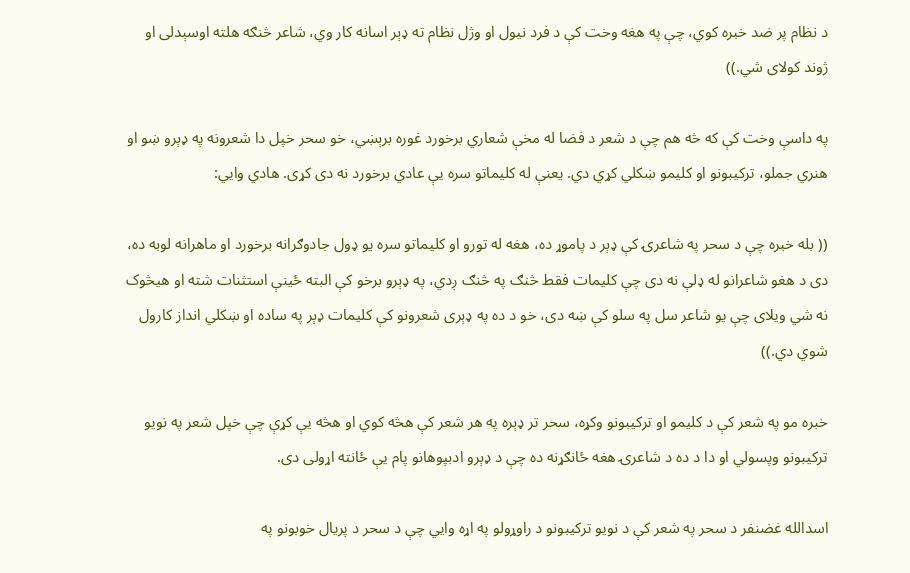د نظام پر ضد خبره کوي، چې په هغه وخت کې د فرد نیول او وژل نظام ته ډېر اسانه کار وي، شاعر څنګه هلته اوسېدلی او ژوند کولای شي.))

په داسې وخت کې که څه هم چې د شعر د فضا له مخې شعاري برخورد غوره برېښي، خو سحر خپل دا شعرونه په ډېرو ښو او هنري جملو، ترکیبونو او کلیمو ښکلي کړي دي. یعنې له کلیماتو سره یې عادي برخورد نه دی کړی. هادي وايي:

(( بله خبره چې د سحر په شاعرۍ کې ډېر د پاموړ ده، هغه له تورو او کلیماتو سره یو ډول جادوګرانه برخورد او ماهرانه لوبه ده، دی د هغو شاعرانو له ډلې نه دی چې کلیمات فقط څنګ په څنګ ږدي، په ډېرو برخو کې البته ځينې استثنات شته او هیڅوک نه شي ویلای چې یو شاعر سل په سلو کې ښه دی، خو د ده په ډېری شعرونو کې کلیمات ډېر په ساده او ښکلي انداز کارول شوي دي.))

خبره مو په شعر کې د کلیمو او ترکیبونو وکړه، سحر تر ډېره په هر شعر کې هڅه کوي او هڅه یې کړې چې خپل شعر په نویو ترکیبونو وپسولي او دا د ده د شاعرۍ هغه ځانګړنه ده چې د ډېرو ادبپوهانو پام يې ځانته اړولی دی.

اسدالله غضنفر د سحر په شعر کې د نویو ترکیبونو د راوړولو په اړه وايي چې د سحر د پریال خوبونو په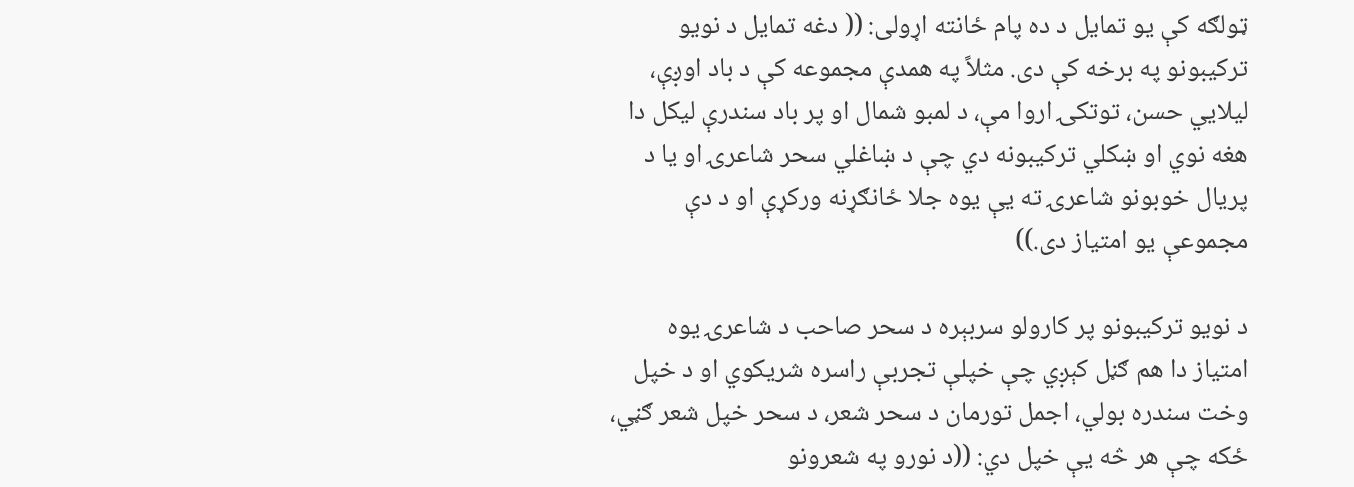ټولګه کې یو تمایل د ده پام ځانته اړولی: (( دغه تمایل د نویو ترکیبونو په برخه کې دی. مثلاً په همدې مجموعه کې د باد اوږې، لیلايي حسن، توتکۍ اروا مې، د لمبو شمال او پر باد سندرې لیکل دا هغه نوي او ښکلي ترکیبونه دي چې د ښاغلي سحر شاعرۍ او یا د پریال خوبونو شاعرۍ ته یې یوه جلا ځانګړنه ورکړې او د دې مجموعې یو امتیاز دی.))

د نویو ترکيبونو پر کارولو سربېره د سحر صاحب د شاعرۍ يوه امتیاز دا هم ګڼل کېږي چې خپلې تجربې راسره شریکوي او د خپل وخت سندره بولي، اجمل تورمان د سحر شعر، د سحر خپل شعر ګڼي، ځکه چې هر څه يې خپل دي: ((د نورو په شعرونو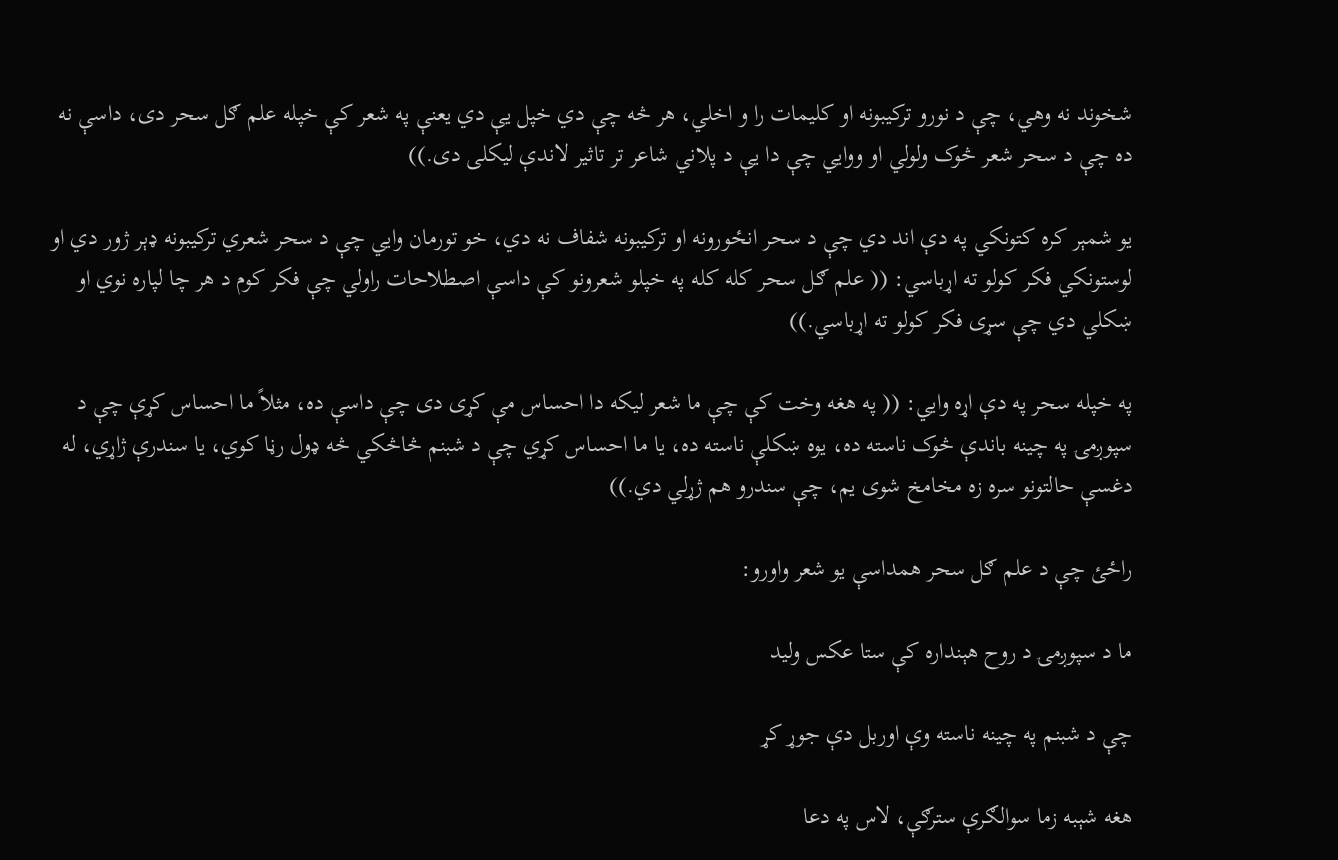شخوند نه وهي، چې د نورو ترکیبونه او کلیمات را و اخلي، هر څه چې دي خپل يې دي یعنې په شعر کې خپله علم ګل سحر دی، داسې نه ده چې د سحر شعر څوک ولولي او ووایي چې دا يې د پلاني شاعر تر تاثیر لاندې لیکلی دی.))

يو شمېر کره کتونکي په دې اند دي چې د سحر انځورونه او ترکیبونه شفاف نه دي، خو تورمان وايي چې د سحر شعري ترکیبونه ډېر ژور دي او لوستونکي فکر کولو ته اړباسي: (( علم ګل سحر کله کله په خپلو شعرونو کې داسې اصطلاحات راولي چې فکر کوم د هر چا لپاره نوي او ښکلي دي چې سړی فکر کولو ته اړباسي.))

په خپله سحر په دې اړه وايي: (( په هغه وخت کې چې ما شعر لیکه دا احساس مې کړی دی چې داسې ده، مثلاً ما احساس کړې چې د سپوږمۍ په چینه باندې څوک ناسته ده، یوه ښکلې ناسته ده، یا ما احساس کړي چې د شبنم څاڅکي څه ډول رڼا کوي، یا سندرې ژاړي، له دغسې حالتونو سره زه مخامخ شوی یم، چې سندرو هم ژړلي دي.))

راځئ چې د علم ګل سحر همداسې یو شعر واورو:

ما د سپوږمۍ د روح هېنداره کې ستا عکس ولید

چې د شبنم په چینه ناسته وې اوربل دې جوړ کړ

هغه شېبه زما سوالګرې سترګې، لاس په دعا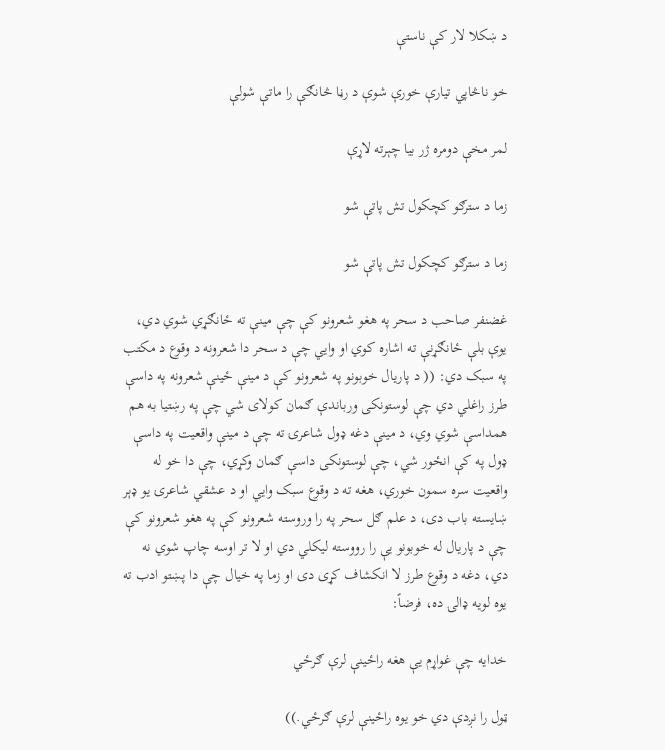د ښکلا لار کې ناستې

خو ناڅاپي تیارې خورې شوې د رڼا څانګې را ماتې شولې

لمر مخې دومره ژر بیا چېرته لاړې

زما د سترګو کچکول تش پاتې شو

زما د سترګو کچکول تش پاتې شو

غضنفر صاحب د سحر په هغو شعرونو کې چې مينې ته ځانګړي شوي دي، یوې بلې ځانګړنې ته اشاره کوي او وايي چې د سحر دا شعرونه د وقوع د مکتب په سبک دي: (( د پاریال خوبونو په شعرونو کې د مینې ځينې شعرونه په داسې طرز راغلي دي چې لوستونکی ورباندې ګمان کولای شي چې په رښتیا به هم همداسې شوي وي، د مينې دغه ډول شاعرۍ ته چې د مینې واقعیت په داسې ډول په کې انځور شي، چې لوستونکی داسې ګمان وکړي، چې دا خو له واقعیت سره سمون خوري، هغه ته د وقوع سبک وايي او د عشقي شاعرۍ یو ډېر ښایسته باب دی، د علم ګل سحر په را وروسته شعرونو کې په هغو شعرونو کې چې د پاریال له خوبونو یې را رووسته لیکلي دي او لا تر اوسه چاپ شوي نه دي، دغه د وقوع طرز لا انکشاف کړی دی او زما په خیال چې دا پښتو ادب ته یوه لویه ډالۍ ده، فرضاً:

خدایه چې غواړم یې هغه راځينې لرې ګرځي

ټول را نږدې دي خو یوه راځينې لرې ګرځي.))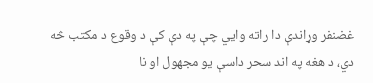غضنفر وړاندې دا راته وايي چې په دې کې د وقوع د مکتب څه دي، د هغه په اند سحر داسې یو مجهول او نا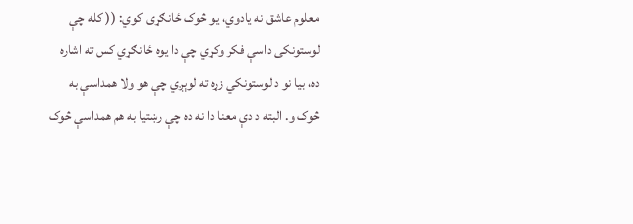معلوم عاشق نه یادوي، یو څوک ځانګړی کوي: (( کله چې لوستونکی داسې فکر وکړي چې دا یوه ځانګړي کس ته اشاره ده، بیا نو د لوستونکي زړه ته لوېږي چې هو ولا همداسې به څوک و. البته د دې معنا دا نه ده چې رښتیا به هم همداسې څوک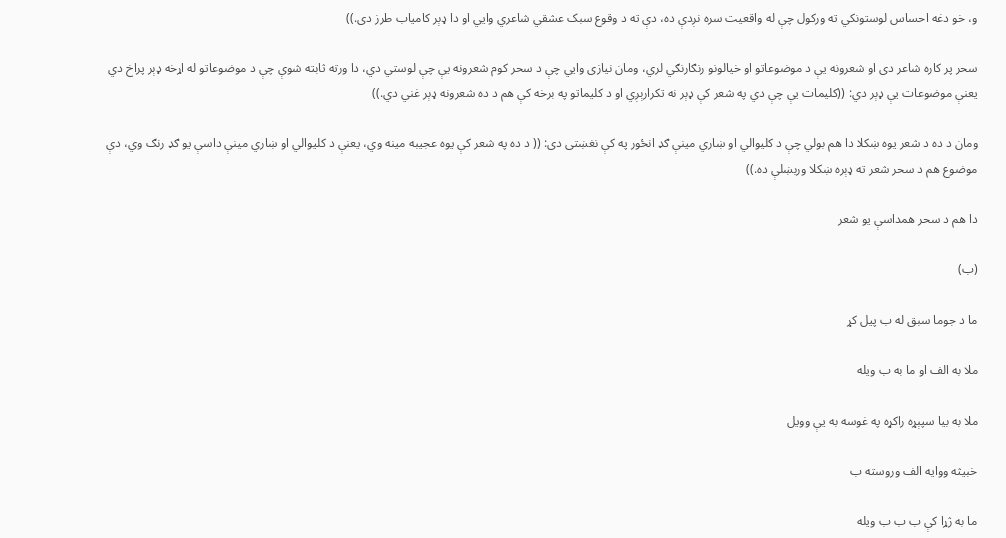و، خو دغه احساس لوستونکي ته ورکول چې له واقعیت سره نږدې ده، دې ته د وقوع سبک عشقي شاعري وايي او دا ډېر کامیاب طرز دی.))

سحر پر کاره شاعر دی او شعرونه یې د موضوعاتو او خیالونو رنګارنګي لري، ومان نیازی وايي چې د سحر کوم شعرونه يې چې لوستي دي، دا ورته ثابته شوې چې د موضوعاتو له اړخه ډېر پراخ دي یعنې موضوعات یې ډېر دي: ((کلیمات یې چې دي په شعر کې ډېر نه تکرارېږي او د کلیماتو په برخه کې هم د ده شعرونه ډېر غني دي.))

ومان د ده د شعر یوه ښکلا دا هم بولي چې د کليوالي او ښاري مینې ګډ انځور په کې نغښتی دی: (( د ده په شعر کې یوه عجیبه مینه وي، یعنې د کلیوالي او ښاري مینې داسې یو ګډ رنګ وي، دې موضوع هم د سحر شعر ته ډېره ښکلا وربښلې ده.))

دا هم د سحر همداسې یو شعر

(ب)

ما د جوما سبق له ب پیل کړ

ملا به الف او ما به ب ویله

ملا به بیا سپېړه راکړه په غوسه به یې وویل

خبیثه ووایه الف وروسته ب

ما به ژړا کې ب ب ب ویله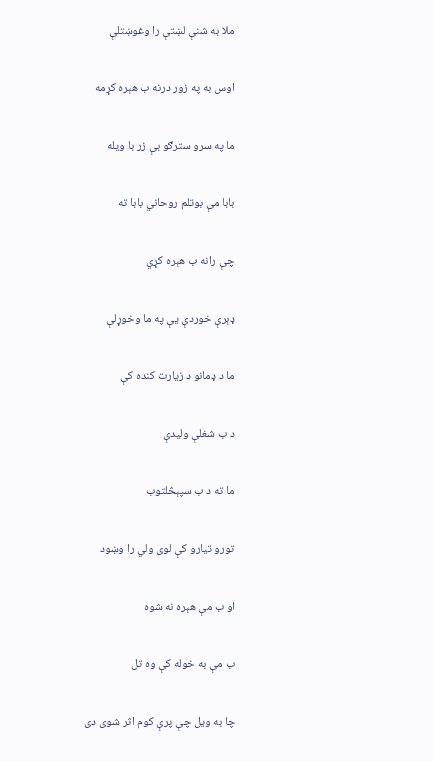ملا به شنې لښتې را وغوښتلې

اوس به په زور درنه ب هېره کړمه

ما په سرو سترګو بې زر با ویله

بابا مې بوتلم روحاني بابا ته

چې رانه ب هېره کړي

ډېرې خوردې یې په ما وخوړلې

ما د ډمانو د زیارت کنده کې

د ب شغلې ولیدې

ما ته د ب سپېڅلتوب

تورو تیارو کې لوی ولي را وښود

او ب مې هېره نه شوه

ب مې به خوله کې وه تل

چا به ویل چې پرې کوم اثر شوی دی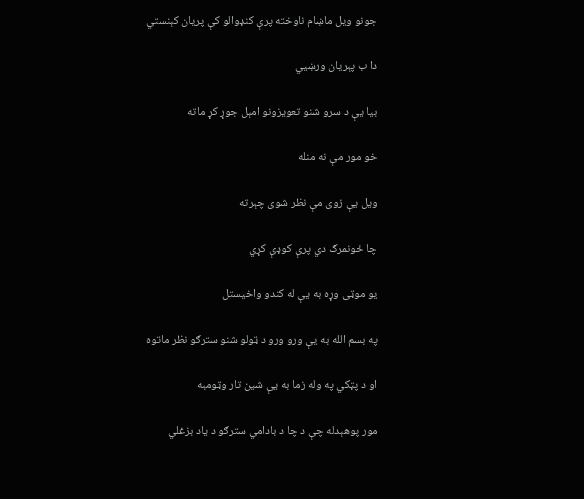جونو ویل ماښام ناوخته پرې کنډوالو کې پریان کېنستي

دا ب پېریان ورښيي

بیا یې د سرو شنو تعویزونو امېل جوړ کړ ماته

خو مور مې نه منله

ویل یې زوی مې نظر شوی چېرته

چا ځونمرګ دي پرې کوډې کړي

یو موټی وړه به یې له کندو واخیستل

په بسم الله به یې ورو ورو د ټولو شنو سترګو نظر ماتوه

او د پټکي په وله زما به یې شین تار وټومبه

مور پوهېدله چې د چا د بادامي سترګو د یاد بزغلي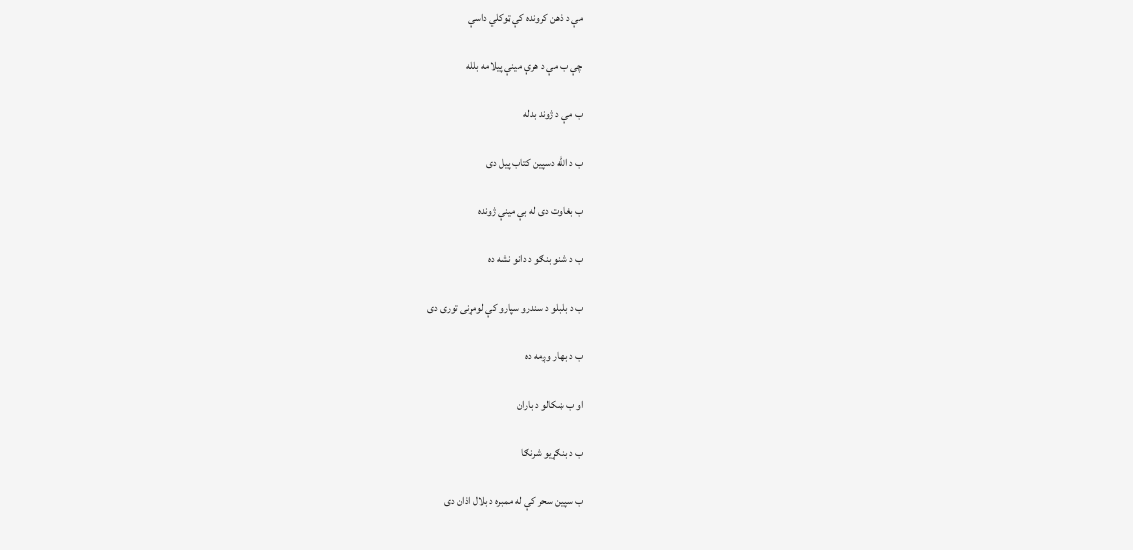مې د ذهن کرونده کې ټوکلي داسې

چې ب مې د هرې مينې پیلامه بلله

ب مې د ژوند بدله

ب د الله دسپین کتاب پیل دی

ب بغاوت دی له بې مينې ژونده

ب د شنو بنګو د دانو نشه ده

ب د بلبلو د سندرو سپارو کې لومړنی توری دی

ب د بهار وږمه ده

او ب ښکالو د باران

ب د بنګړیو شرنګا

ب سپین سحر کې له ممبره د بلال اذان دی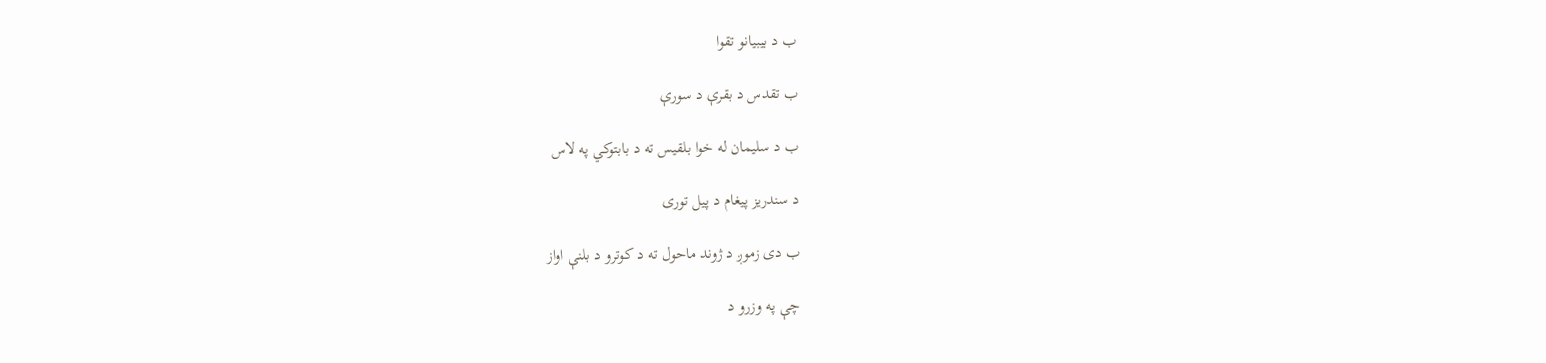ب د بیبيانو تقوا

ب تقدس د بقرې د سورې

ب د سلیمان له خوا بلقیس ته د بابتوکي په لاس

د سندریز پیغام د پیل توری

ب دی زموږ د ژوند ماحول ته د کوترو د بلنې اواز

چې په وزرو د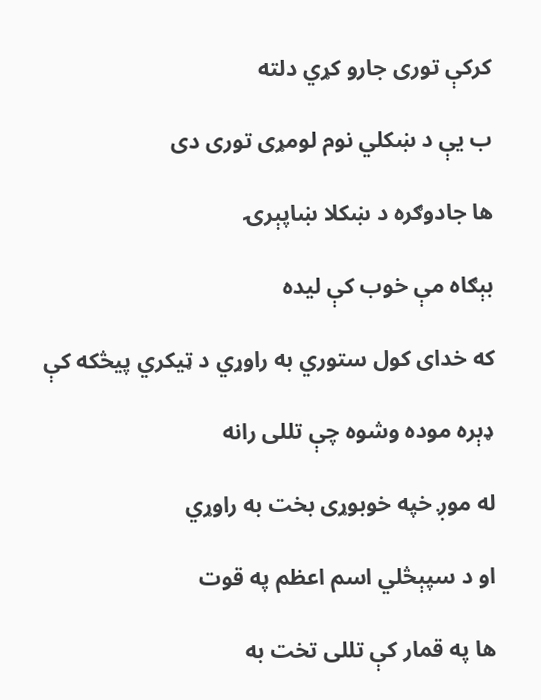کرکې توری جارو کړي دلته

ب یې د ښکلي نوم لومړی توری دی

ها جادوګره د ښکلا ښاپېرۍ

بېګاه مې خوب کې لیده

که خدای کول ستوري به راوړي د ټيکري پيڅکه کې

ډېره موده وشوه چې تللی رانه

له موږ خپه خوبوړی بخت به راوړي

او د سپېڅلي اسم اعظم په قوت

ها په قمار کې تللی تخت به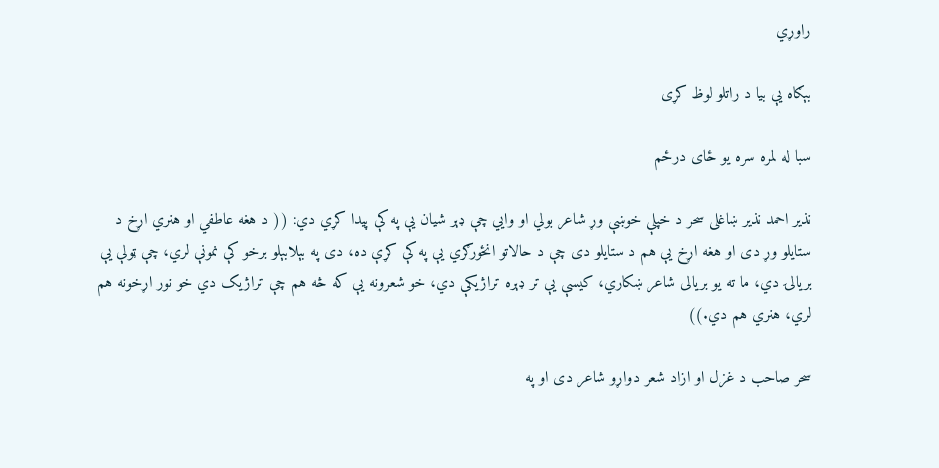راوړي

بېګاه یې بیا د راتلو لوظ کړی

سبا له لمره سره یو ځای درځم

نذیر احمد نذیر ښاغلی سحر د خپلې خوښې وړ شاعر بولي او وايي چې ډېر شیان يې په کې پیدا کړي دي: (( د هغه عاطفي او هنري اړخ د ستایلو وړ دی او هغه اړخ يې هم د ستایلو دی چې د حالاتو انځورګري يې په کې کړې ده، دی په بېلابېلو برخو کې نمونې لري، چې ټولې یې بریالۍ دي، ما ته یو بریالی شاعر ښکاري، کيسې یې تر ډېره تراژیکې دي، خو شعرونه یې که څه هم چې تراژيک دي خو نور اړخونه هم لري، هنري هم دي.))

سحر صاحب د غزل او ازاد شعر دواړو شاعر دی او په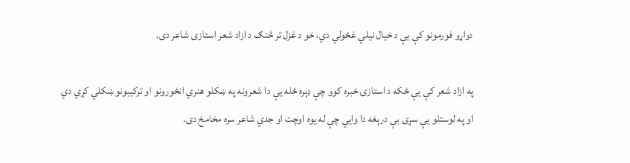دواړو فورمونو کې يې د خیال نيلي غځولي دي، خو د غزل تر څنګ د ازاد شعر استازی شاعر دی.

په ازاد شعر کې یې ځکه د استازۍ خبره کوو چې ډېره ځله یې دا شعرونه په ښکلو هنري انځورونو او ترکیبونو ښکلي کړي دي او په لوستلو یې سړی بې درېغه دا وايي چې له یوه اوچت او جدي شاعر سره مخامخ دی.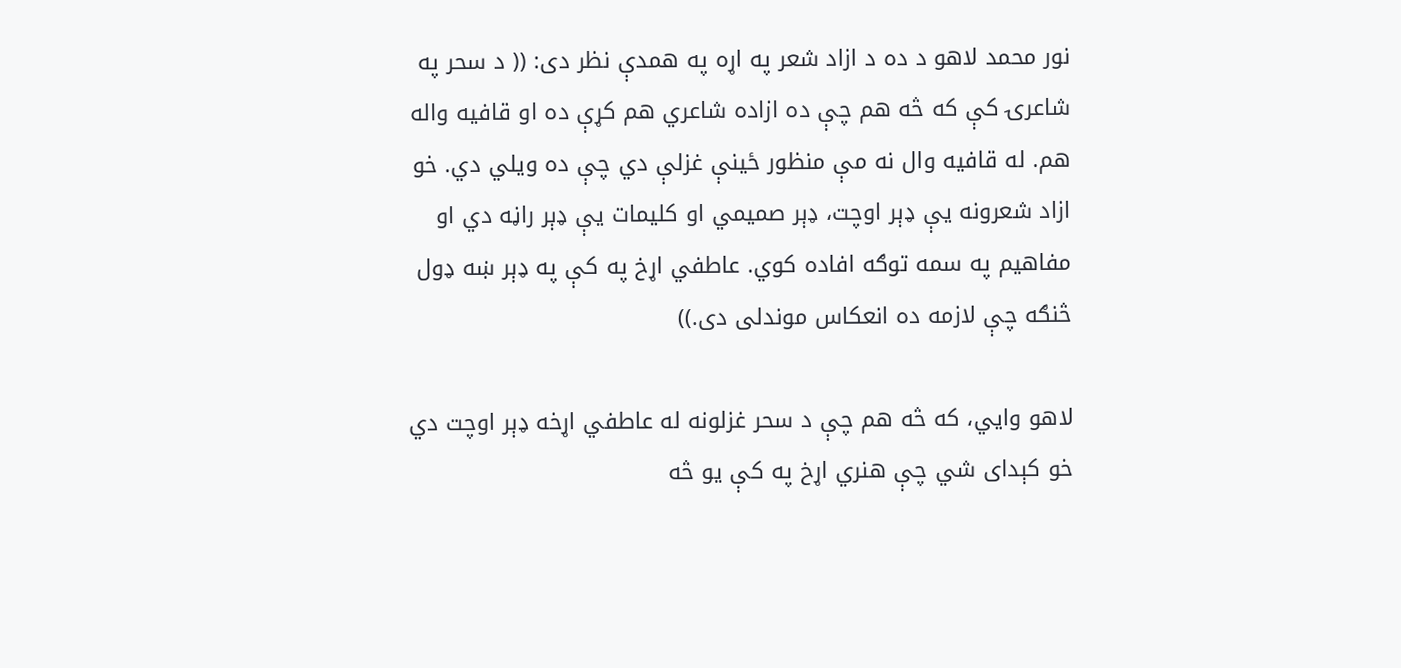نور محمد لاهو د ده د ازاد شعر په اړه په همدې نظر دی: (( د سحر په شاعرۍ کې که څه هم چې ده ازاده شاعري هم کړې ده او قافیه واله هم. له قافیه وال نه مې منظور ځينې غزلې دي چې ده ويلي دي. خو ازاد شعرونه یې ډېر اوچت، ډېر صميمي او کلیمات يې ډېر راڼه دي او مفاهیم په سمه توګه افاده کوي. عاطفي اړخ په کې په ډېر ښه ډول څنګه چې لازمه ده انعکاس موندلی دی.))

لاهو وايي، که څه هم چې د سحر غزلونه له عاطفي اړخه ډېر اوچت دي خو کېدای شي چې هنري اړخ په کې یو څه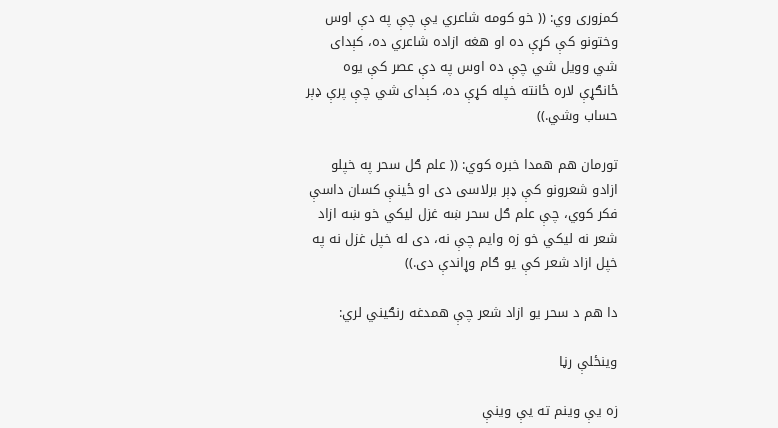کمزوری وي: (( خو کومه شاعري يې چې په دې اوس وختونو کې کړې ده او هغه ازاده شاعري ده، کېدای شي وویل شي چې ده اوس په دې عصر کې یوه ځانګړې لاره ځانته خپله کړې ده، کېدای شي چې پرې ډېر حساب وشي.))

تورمان هم همدا خبره کوي: (( علم ګل سحر په خپلو ازادو شعرونو کې ډېر برلاسی دی او ځينې کسان داسې فکر کوي، چې علم ګل سحر ښه غزل ليکي خو ښه ازاد شعر نه ليکي خو زه وایم چې نه، دی له خپل غزل نه په خپل ازاد شعر کې یو ګام وړاندې دی.))

دا هم د سحر یو ازاد شعر چې همدغه رنګيني لري:

وينځلې رڼا

زه یې وینم ته یې وينې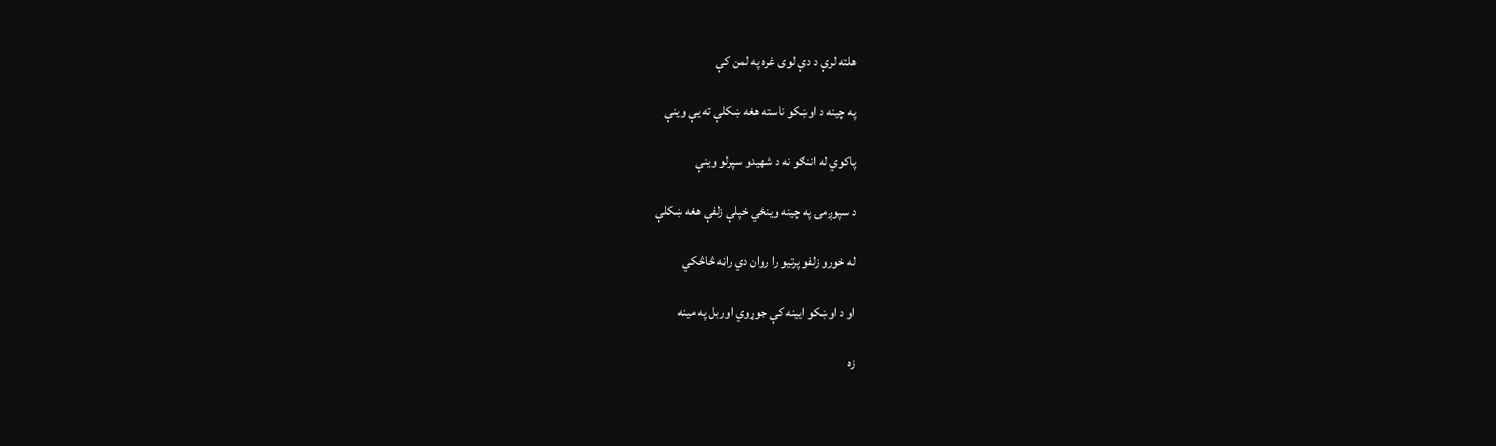هلته لرې د دې لوی غره په لمن کې

په چینه د اوښکو ناسته هغه ښکلې ته یې وينې

پاکوي له اننګو نه د شهيدو سپرلو وينې

د سپوږمۍ په چينه وينځي خپلې زلفې هغه ښکلې

له خورو زلفو پرتیو را روان دي راڼه څاڅکي

او د اوښکو ایینه کې جوړوي اوربل په مینه

زه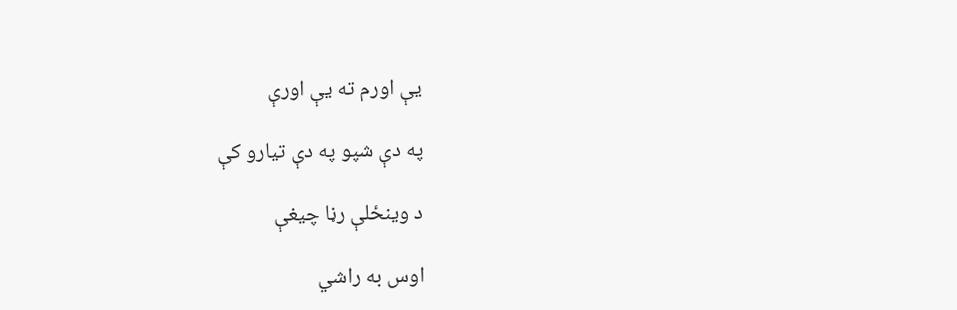یې اورم ته یې اورې

په دې شپو په دې تیارو کې

د وينځلې رڼا چيغې

اوس به راشي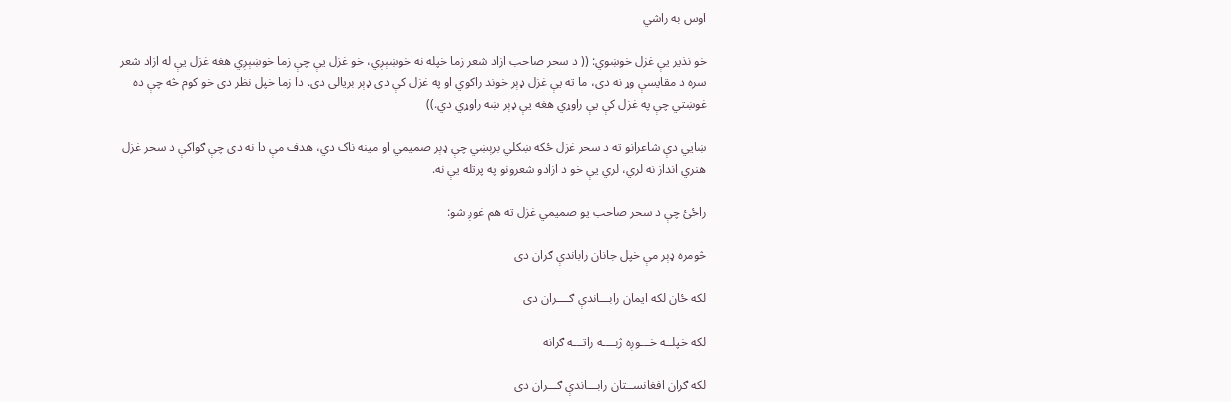اوس به راشي

خو نذیر یې غزل خوښوي: (( د سحر صاحب ازاد شعر زما خپله نه خوښېږي، خو غزل یې چې زما خوښېږي هغه غزل یې له ازاد شعر سره د مقایسې وړ نه دی، ما ته يې غزل ډېر خوند راکوي او په غزل کې دی ډېر بریالی دی. دا زما خپل نظر دی خو کوم څه چې ده غوښتي چې په غزل کې يې راوړي هغه يې ډېر ښه راوړي دي.))

ښايي دې شاعرانو ته د سحر غزل ځکه ښکلي برېښي چې ډېر صميمي او مینه ناک دي، هدف مې دا نه دی چې ګواکې د سحر غزل هنري انداز نه لري، لري یې خو د ازادو شعرونو په پرتله يې نه.

راځئ چې د سحر صاحب یو صميمي غزل ته هم غوږ شو:

څومره ډېر مې خپل جانان راباندې ګران دی

لکه ځان لکه ایمان رابـــاندې ګــــران دی

لکه خپلــه خـــوږه ژبــــه راتـــه ګرانه

لکه ګران افغانســتان رابـــاندې ګـــران دی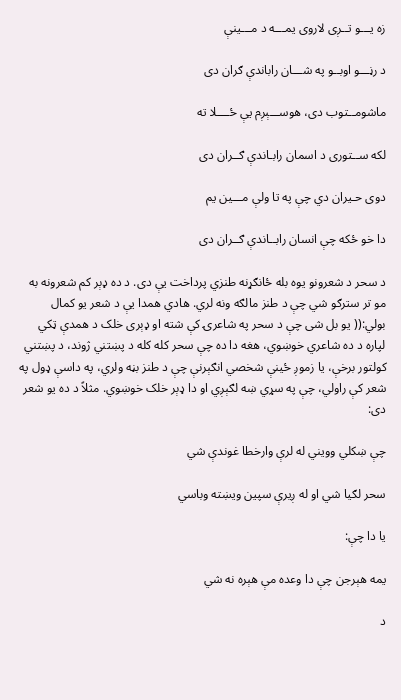زه یـــو تــږی لاروی یمـــه د مـــینې

د رڼـــو اوبــو په شـــان راباندې ګران دی

ماشومــتوب دی، هوســـېږم یې ځــــلا ته

لکه ســتوری د اسمان رابـاندې ګــران دی

دوی حـیران دي چې په تا ولې مـــین یم

دا خو ځکه چې انسان رابــاندې ګــران دی

د سحر د شعرونو یوه بله ځانګړنه طنزي پرداخت يې دی. د ده ډېر کم شعرونه به مو تر سترګو شي چې د طنز مالګه ونه لري. هادي همدا يې د شعر یو کمال بولي:(( یو بل شی چې د سحر په شاعرۍ کې شته او ډېری خلک د همدې ټکي لپاره د ده شاعري خوښوي، هغه دا ده چې سحر کله کله د پښتني ژوند، د پښتني کولتور برخې، یا زموږ ځينې شخصي انګېرنې چې د طنز بڼه ولري، په داسې ډول په شعر کې راولي، چې په سړي ښه لګېږي او دا ډېر خلک خوښوي. مثلاً د ده یو شعر دی:

چې ښکلي وويني له لرې وارخطا غوندې شي

سحر لګیا شي او له ږيرې سپين ويښته وباسي

یا دا چې:

یمه هېرجن چې دا وعده مې هېره نه شي

د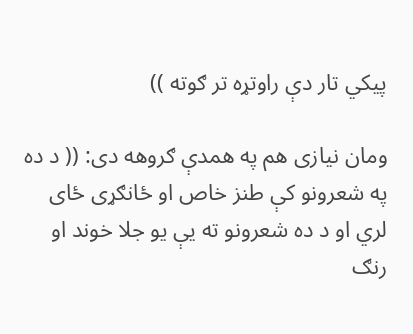پيکي تار دې راوتړه تر ګوته ))

ومان نیازی هم په همدې ګروهه دی: (( د ده په شعرونو کې طنز خاص او ځانګړی ځای لري او د ده شعرونو ته يې یو جلا خوند او رنګ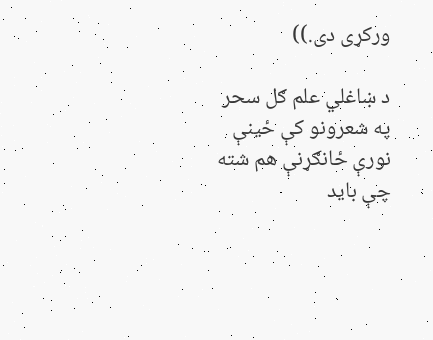ورکړی دی.))

د ښاغلي علم ګل سحر په شعرونو کې ځينې نورې ځانګړنې هم شته چې باید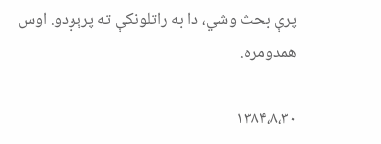پرې بحث وشي، دا به راتلونکې ته پرېږدو. اوس همدومره.

۱۳۸۴،۸،۳۰